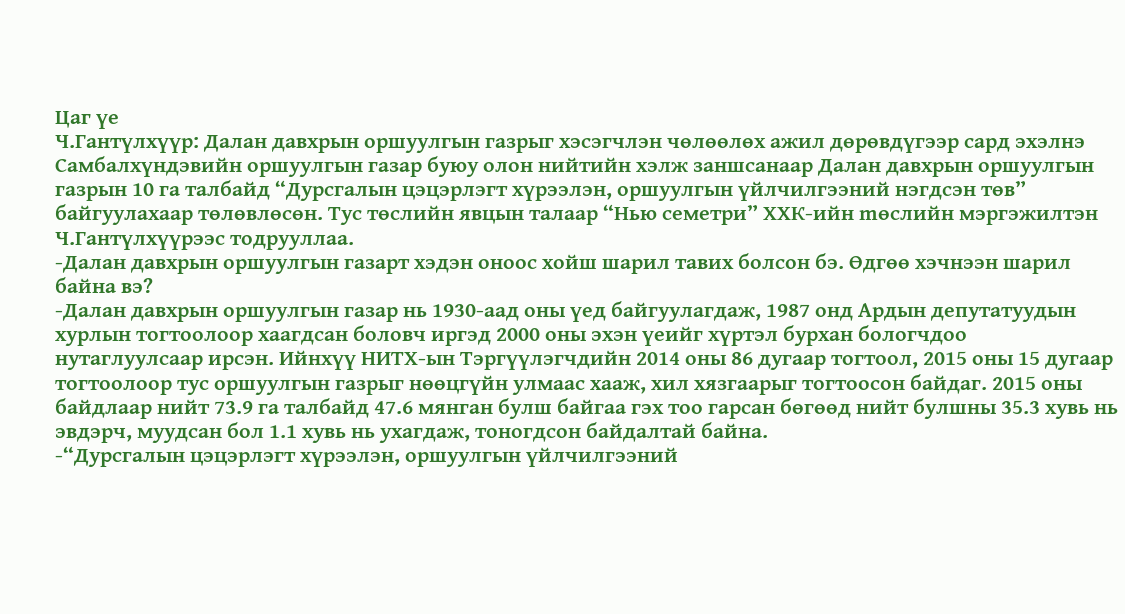Цаг үе
Ч.Гантүлхүүр: Далан давхрын оршуулгын газрыг хэсэгчлэн чөлөөлөх ажил дөрөвдүгээр сард эхэлнэ
Самбалхүндэвийн оршуулгын газар буюу олон нийтийн хэлж заншсанаар Далан давхрын оршуулгын газрын 10 га талбайд “Дурсгалын цэцэрлэгт хүрээлэн, оршуулгын үйлчилгээний нэгдсэн төв” байгуулахаар төлөвлөсөн. Тус төслийн явцын талаар “Нью семетри” ХХК-ийн mөслийн мэргэжилтэн Ч.Гантүлхүүрээс тодрууллаа.
-Далан давхрын оршуулгын газарт хэдэн оноос хойш шарил тавих болсон бэ. Өдгөө хэчнээн шарил байна вэ?
-Далан давхрын оршуулгын газар нь 1930-аад оны үед байгуулагдаж, 1987 онд Ардын депутатуудын хурлын тогтоолоор хаагдсан боловч иргэд 2000 оны эхэн үеийг хүртэл бурхан бологчдоо нутаглуулсаар ирсэн. Ийнхүү НИТХ-ын Тэргүүлэгчдийн 2014 оны 86 дугаар тогтоол, 2015 оны 15 дугаар тогтоолоор тус оршуулгын газрыг нөөцгүйн улмаас хааж, хил хязгаарыг тогтоосон байдаг. 2015 оны байдлаар нийт 73.9 га талбайд 47.6 мянган булш байгаа гэх тоо гарсан бөгөөд нийт булшны 35.3 хувь нь эвдэрч, муудсан бол 1.1 хувь нь ухагдаж, тоногдсон байдалтай байна.
-“Дурсгалын цэцэрлэгт хүрээлэн, оршуулгын үйлчилгээний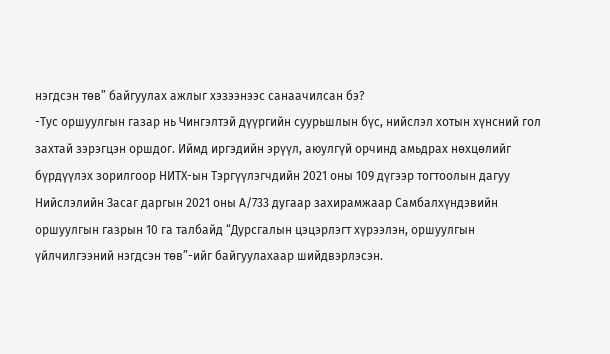нэгдсэн төв” байгуулах ажлыг хэзээнээс санаачилсан бэ?
-Тус оршуулгын газар нь Чингэлтэй дүүргийн суурьшлын бүс, нийслэл хотын хүнсний гол захтай зэрэгцэн оршдог. Иймд иргэдийн эрүүл, аюулгүй орчинд амьдрах нөхцөлийг бүрдүүлэх зорилгоор НИТХ-ын Тэргүүлэгчдийн 2021 оны 109 дүгээр тогтоолын дагуу Нийслэлийн Засаг даргын 2021 оны А/733 дугаар захирамжаар Самбалхүндэвийн оршуулгын газрын 10 га талбайд “Дурсгалын цэцэрлэгт хүрээлэн, оршуулгын үйлчилгээний нэгдсэн төв”-ийг байгуулахаар шийдвэрлэсэн.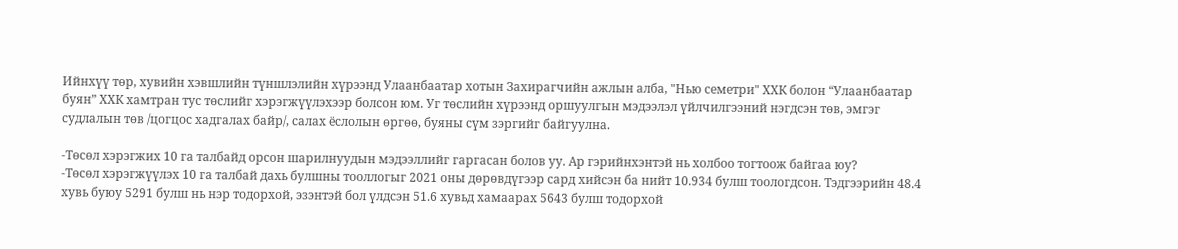Ийнхүү төр, хувийн хэвшлийн түншлэлийн хүрээнд Улаанбаатар хотын Захирагчийн ажлын алба, "Нью семетри" ХХК болон “Улаанбаатар буян” ХХК хамтран тус төслийг хэрэгжүүлэхээр болсон юм. Уг төслийн хүрээнд оршуулгын мэдээлэл үйлчилгээний нэгдсэн төв, эмгэг судлалын төв /цогцос хадгалах байр/, салах ёслолын өргөө, буяны сүм зэргийг байгуулна.

-Төсөл хэрэгжих 10 га талбайд орсон шарилнуудын мэдээллийг гаргасан болов уу. Ар гэрийнхэнтэй нь холбоо тогтоож байгаа юу?
-Төсөл хэрэгжүүлэх 10 га талбай дахь булшны тооллогыг 2021 оны дөрөвдүгээр сард хийсэн ба нийт 10.934 булш тоологдсон. Тэдгээрийн 48.4 хувь буюу 5291 булш нь нэр тодорхой, эзэнтэй бол үлдсэн 51.6 хувьд хамаарах 5643 булш тодорхой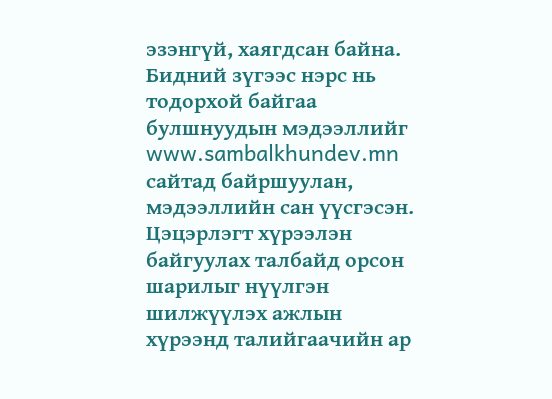эзэнгүй, хаягдсан байна. Бидний зүгээс нэрс нь тодорхой байгаа булшнуудын мэдээллийг www.sambalkhundev.mn сайтад байршуулан, мэдээллийн сан үүсгэсэн. Цэцэрлэгт хүрээлэн байгуулах талбайд орсон шарилыг нүүлгэн шилжүүлэх ажлын хүрээнд талийгаачийн ар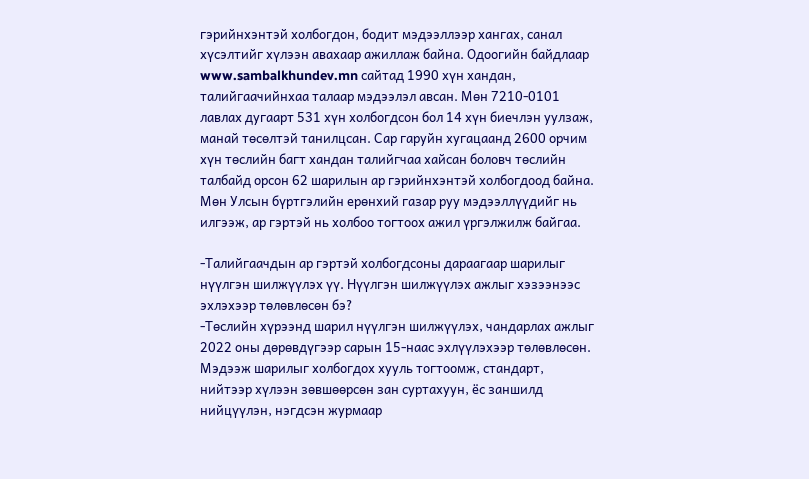гэрийнхэнтэй холбогдон, бодит мэдээллээр хангах, санал хүсэлтийг хүлээн авахаар ажиллаж байна. Одоогийн байдлаар www.sambalkhundev.mn сайтад 1990 хүн хандан, талийгаачийнхаа талаар мэдээлэл авсан. Мөн 7210-0101 лавлах дугаарт 531 хүн холбогдсон бол 14 хүн биечлэн уулзаж, манай төсөлтэй танилцсан. Сар гаруйн хугацаанд 2600 орчим хүн төслийн багт хандан талийгчаа хайсан боловч төслийн талбайд орсон 62 шарилын ар гэрийнхэнтэй холбогдоод байна. Мөн Улсын бүртгэлийн ерөнхий газар руу мэдээллүүдийг нь илгээж, ар гэртэй нь холбоо тогтоох ажил үргэлжилж байгаа.

-Талийгаачдын ар гэртэй холбогдсоны дараагаар шарилыг нүүлгэн шилжүүлэх үү. Нүүлгэн шилжүүлэх ажлыг хэзээнээс эхлэхээр төлөвлөсөн бэ?
-Төслийн хүрээнд шарил нүүлгэн шилжүүлэх, чандарлах ажлыг 2022 оны дөрөвдүгээр сарын 15-наас эхлүүлэхээр төлөвлөсөн. Мэдээж шарилыг холбогдох хууль тогтоомж, стандарт, нийтээр хүлээн зөвшөөрсөн зан суртахуун, ёс заншилд нийцүүлэн, нэгдсэн журмаар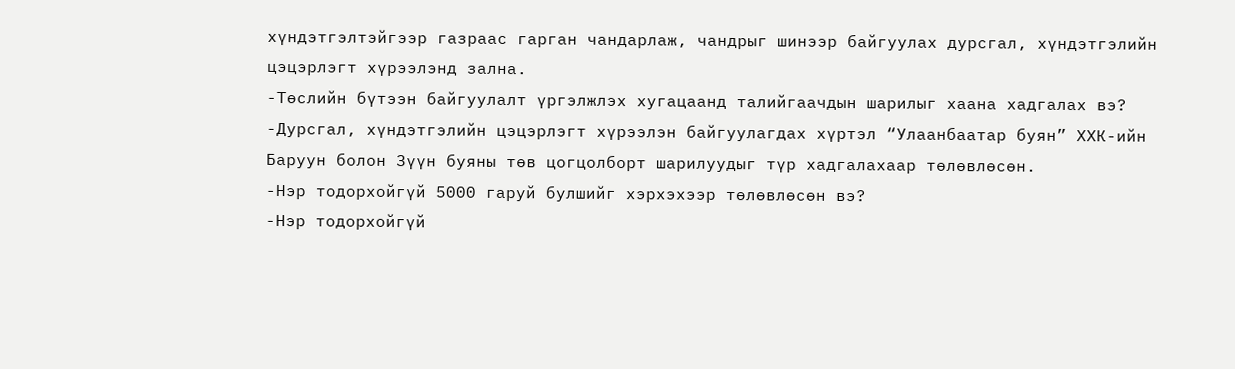хүндэтгэлтэйгээр газраас гарган чандарлаж, чандрыг шинээр байгуулах дурсгал, хүндэтгэлийн цэцэрлэгт хүрээлэнд зална.
-Төслийн бүтээн байгуулалт үргэлжлэх хугацаанд талийгаачдын шарилыг хаана хадгалах вэ?
-Дурсгал, хүндэтгэлийн цэцэрлэгт хүрээлэн байгуулагдах хүртэл “Улаанбаатар буян” ХХК-ийн Баруун болон Зүүн буяны төв цогцолборт шарилуудыг түр хадгалахаар төлөвлөсөн.
-Нэр тодорхойгүй 5000 гаруй булшийг хэрхэхээр төлөвлөсөн вэ?
-Нэр тодорхойгүй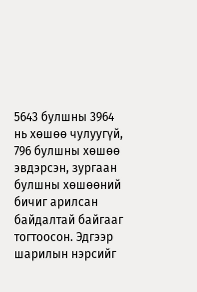5643 булшны 3964 нь хөшөө чулуугүй, 796 булшны хөшөө эвдэрсэн, зургаан булшны хөшөөний бичиг арилсан байдалтай байгааг тогтоосон. Эдгээр шарилын нэрсийг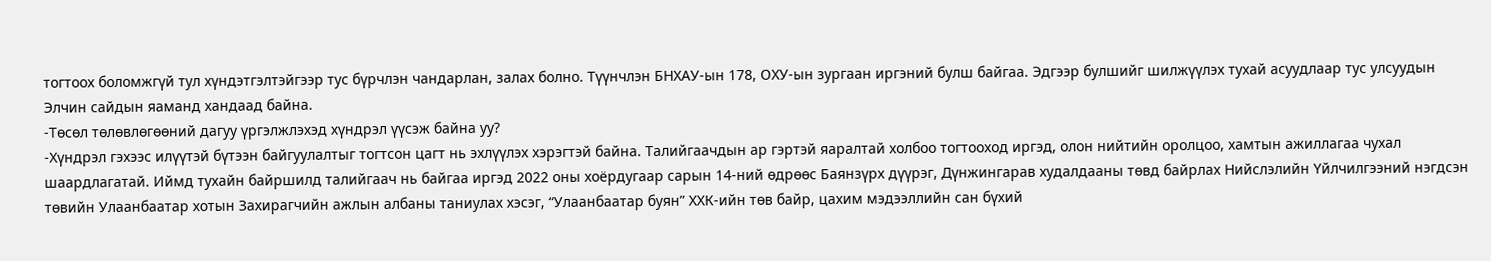тогтоох боломжгүй тул хүндэтгэлтэйгээр тус бүрчлэн чандарлан, залах болно. Түүнчлэн БНХАУ-ын 178, ОХУ-ын зургаан иргэний булш байгаа. Эдгээр булшийг шилжүүлэх тухай асуудлаар тус улсуудын Элчин сайдын яаманд хандаад байна.
-Төсөл төлөвлөгөөний дагуу үргэлжлэхэд хүндрэл үүсэж байна уу?
-Хүндрэл гэхээс илүүтэй бүтээн байгуулалтыг тогтсон цагт нь эхлүүлэх хэрэгтэй байна. Талийгаачдын ар гэртэй яаралтай холбоо тогтооход иргэд, олон нийтийн оролцоо, хамтын ажиллагаа чухал шаардлагатай. Иймд тухайн байршилд талийгаач нь байгаа иргэд 2022 оны хоёрдугаар сарын 14-ний өдрөөс Баянзүрх дүүрэг, Дүнжингарав худалдааны төвд байрлах Нийслэлийн Үйлчилгээний нэгдсэн төвийн Улаанбаатар хотын Захирагчийн ажлын албаны таниулах хэсэг, “Улаанбаатар буян” ХХК-ийн төв байр, цахим мэдээллийн сан бүхий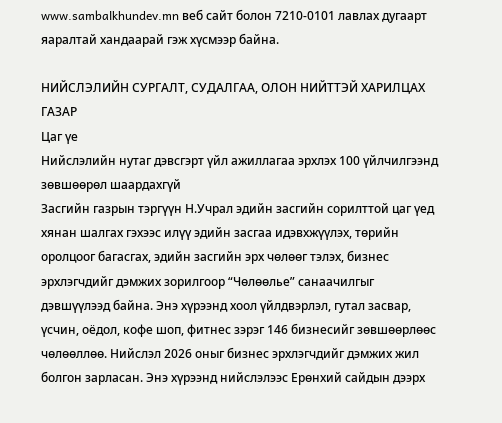www.sambalkhundev.mn веб сайт болон 7210-0101 лавлах дугаарт яаралтай хандаарай гэж хүсмээр байна.

НИЙСЛЭЛИЙН СУРГАЛТ, СУДАЛГАА, ОЛОН НИЙТТЭЙ ХАРИЛЦАХ ГАЗАР
Цаг үе
Нийслэлийн нутаг дэвсгэрт үйл ажиллагаа эрхлэх 100 үйлчилгээнд зөвшөөрөл шаардахгүй
Засгийн газрын тэргүүн Н.Учрал эдийн засгийн сорилттой цаг үед хянан шалгах гэхээс илүү эдийн засгаа идэвхжүүлэх, төрийн оролцоог багасгах, эдийн засгийн эрх чөлөөг тэлэх, бизнес эрхлэгчдийг дэмжих зорилгоор “Чөлөөлье” санаачилгыг дэвшүүлээд байна. Энэ хүрээнд хоол үйлдвэрлэл, гутал засвар, үсчин, оёдол, кофе шоп, фитнес зэрэг 146 бизнесийг зөвшөөрлөөс чөлөөллөө. Нийслэл 2026 оныг бизнес эрхлэгчдийг дэмжих жил болгон зарласан. Энэ хүрээнд нийслэлээс Ерөнхий сайдын дээрх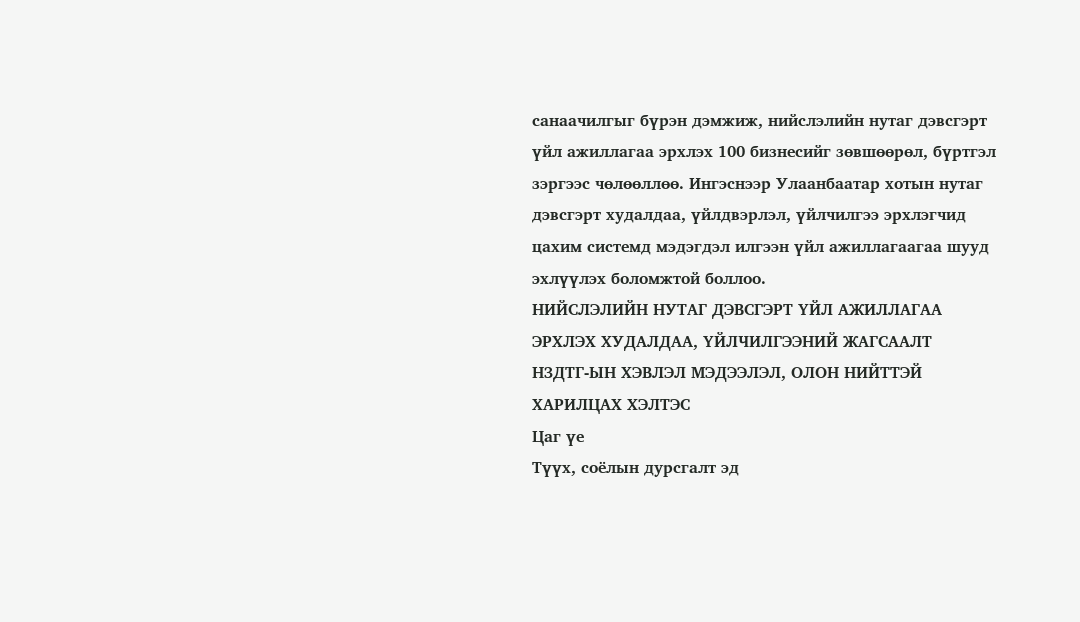санаачилгыг бүрэн дэмжиж, нийслэлийн нутаг дэвсгэрт үйл ажиллагаа эрхлэх 100 бизнесийг зөвшөөрөл, бүртгэл зэргээс чөлөөллөө. Ингэснээр Улаанбаатар хотын нутаг дэвсгэрт худалдаа, үйлдвэрлэл, үйлчилгээ эрхлэгчид цахим системд мэдэгдэл илгээн үйл ажиллагаагаа шууд эхлүүлэх боломжтой боллоо.
НИЙСЛЭЛИЙН НУТАГ ДЭВСГЭРТ ҮЙЛ АЖИЛЛАГАА ЭРХЛЭХ ХУДАЛДАА, ҮЙЛЧИЛГЭЭНИЙ ЖАГСААЛТ
НЗДТГ-ЫН ХЭВЛЭЛ МЭДЭЭЛЭЛ, ОЛОН НИЙТТЭЙ ХАРИЛЦАХ ХЭЛТЭС
Цаг үе
Түүх, соёлын дурсгалт эд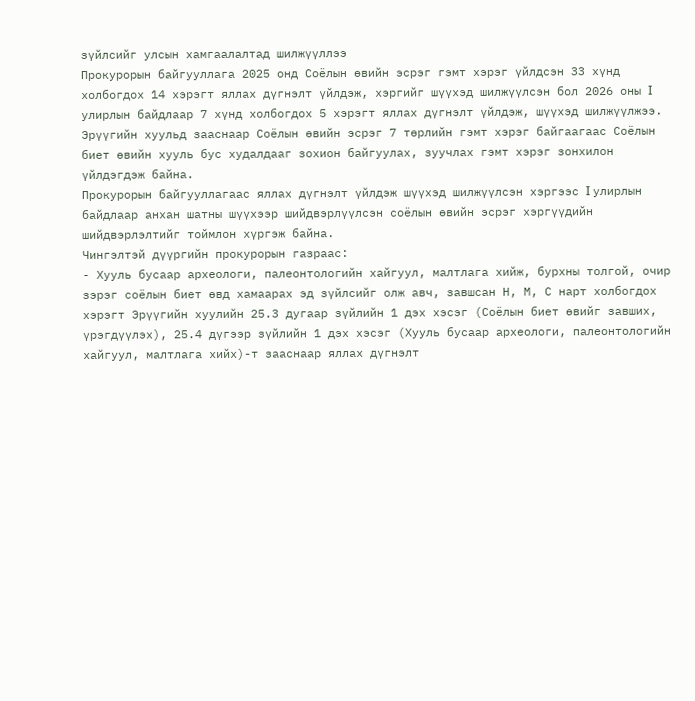зүйлсийг улсын хамгаалалтад шилжүүллээ
Прокурорын байгууллага 2025 онд Соёлын өвийн эсрэг гэмт хэрэг үйлдсэн 33 хүнд холбогдох 14 хэрэгт яллах дүгнэлт үйлдэж, хэргийг шүүхэд шилжүүлсэн бол 2026 оны I улирлын байдлаар 7 хүнд холбогдох 5 хэрэгт яллах дүгнэлт үйлдэж, шүүхэд шилжүүлжээ.
Эрүүгийн хуульд зааснаар Соёлын өвийн эсрэг 7 төрлийн гэмт хэрэг байгаагаас Соёлын биет өвийн хууль бус худалдааг зохион байгуулах, зуучлах гэмт хэрэг зонхилон үйлдэгдэж байна.
Прокурорын байгууллагаас яллах дүгнэлт үйлдэж шүүхэд шилжүүлсэн хэргээс I улирлын байдлаар анхан шатны шүүхээр шийдвэрлүүлсэн соёлын өвийн эсрэг хэргүүдийн шийдвэрлэлтийг тоймлон хүргэж байна.
Чингэлтэй дүүргийн прокурорын газраас:
- Хууль бусаар археологи, палеонтологийн хайгуул, малтлага хийж, бурхны толгой, очир зэрэг соёлын биет өвд хамаарах эд зүйлсийг олж авч, завшсан Н, М, С нарт холбогдох хэрэгт Эрүүгийн хуулийн 25.3 дугаар зүйлийн 1 дэх хэсэг (Соёлын биет өвийг завших, үрэгдүүлэх), 25.4 дүгээр зүйлийн 1 дэх хэсэг (Хууль бусаар археологи, палеонтологийн хайгуул, малтлага хийх)-т зааснаар яллах дүгнэлт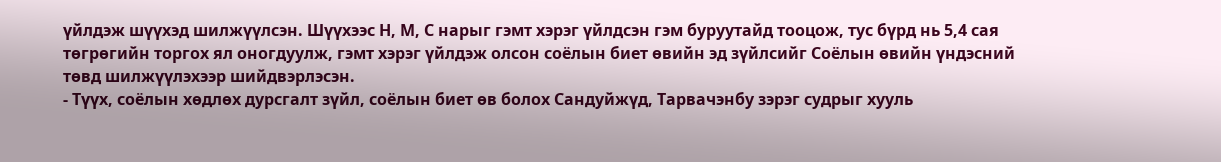үйлдэж шүүхэд шилжүүлсэн. Шүүхээс Н, М, С нарыг гэмт хэрэг үйлдсэн гэм буруутайд тооцож, тус бүрд нь 5,4 сая төгрөгийн торгох ял оногдуулж, гэмт хэрэг үйлдэж олсон соёлын биет өвийн эд зүйлсийг Соёлын өвийн үндэсний төвд шилжүүлэхээр шийдвэрлэсэн.
- Түүх, соёлын хөдлөх дурсгалт зүйл, соёлын биет өв болох Сандуйжүд, Тарвачэнбу зэрэг судрыг хууль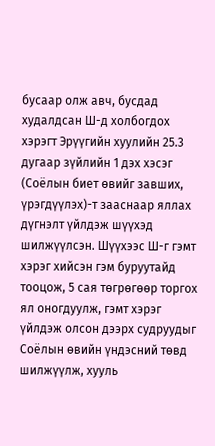бусаар олж авч, бусдад худалдсан Ш-д холбогдох хэрэгт Эрүүгийн хуулийн 25.3 дугаар зүйлийн 1 дэх хэсэг (Соёлын биет өвийг завших, үрэгдүүлэх)-т зааснаар яллах дүгнэлт үйлдэж шүүхэд шилжүүлсэн. Шүүхээс Ш-г гэмт хэрэг хийсэн гэм буруутайд тооцож, 5 сая төгрөгөөр торгох ял оногдуулж, гэмт хэрэг үйлдэж олсон дээрх судруудыг Соёлын өвийн үндэсний төвд шилжүүлж, хууль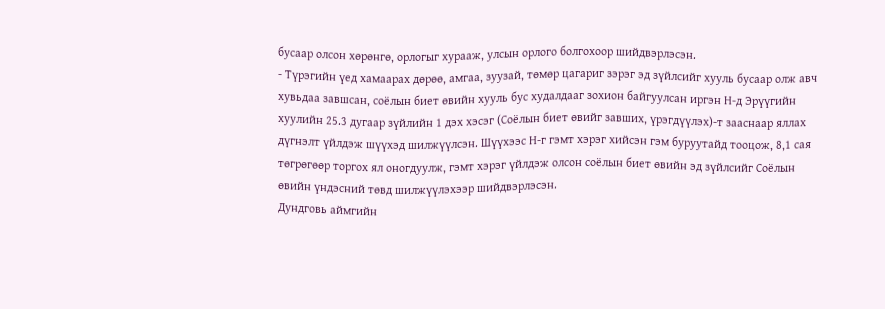бусаар олсон хөрөнгө, орлогыг хурааж, улсын орлого болгохоор шийдвэрлэсэн.
- Түрэгийн үед хамаарах дөрөө, амгаа, зуузай, төмөр цагариг зэрэг эд зүйлсийг хууль бусаар олж авч хувьдаа завшсан, соёлын биет өвийн хууль бус худалдааг зохион байгуулсан иргэн Н-д Эрүүгийн хуулийн 25.3 дугаар зүйлийн 1 дэх хэсэг (Соёлын биет өвийг завших, үрэгдүүлэх)-т зааснаар яллах дүгнэлт үйлдэж шүүхэд шилжүүлсэн. Шүүхээс Н-г гэмт хэрэг хийсэн гэм буруутайд тооцож, 8,1 сая төгрөгөөр торгох ял оногдуулж, гэмт хэрэг үйлдэж олсон соёлын биет өвийн эд зүйлсийг Соёлын өвийн үндэсний төвд шилжүүлэхээр шийдвэрлэсэн.
Дундговь аймгийн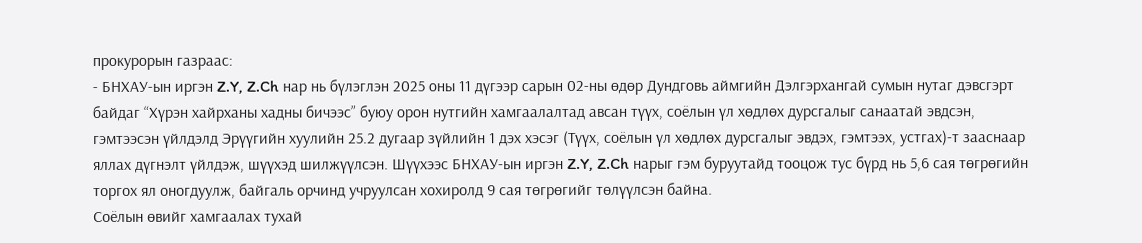прокурорын газраас:
- БНХАУ-ын иргэн Z.Y, Z.Ch нар нь бүлэглэн 2025 оны 11 дүгээр сарын 02-ны өдөр Дундговь аймгийн Дэлгэрхангай сумын нутаг дэвсгэрт байдаг “Хүрэн хайрханы хадны бичээс” буюу орон нутгийн хамгаалалтад авсан түүх, соёлын үл хөдлөх дурсгалыг санаатай эвдсэн, гэмтээсэн үйлдэлд Эрүүгийн хуулийн 25.2 дугаар зүйлийн 1 дэх хэсэг (Түүх, соёлын үл хөдлөх дурсгалыг эвдэх, гэмтээх, устгах)-т зааснаар яллах дүгнэлт үйлдэж, шүүхэд шилжүүлсэн. Шүүхээс БНХАУ-ын иргэн Z.Y, Z.Ch нарыг гэм буруутайд тооцож тус бүрд нь 5,6 сая төгрөгийн торгох ял оногдуулж, байгаль орчинд учруулсан хохиролд 9 сая төгрөгийг төлүүлсэн байна.
Соёлын өвийг хамгаалах тухай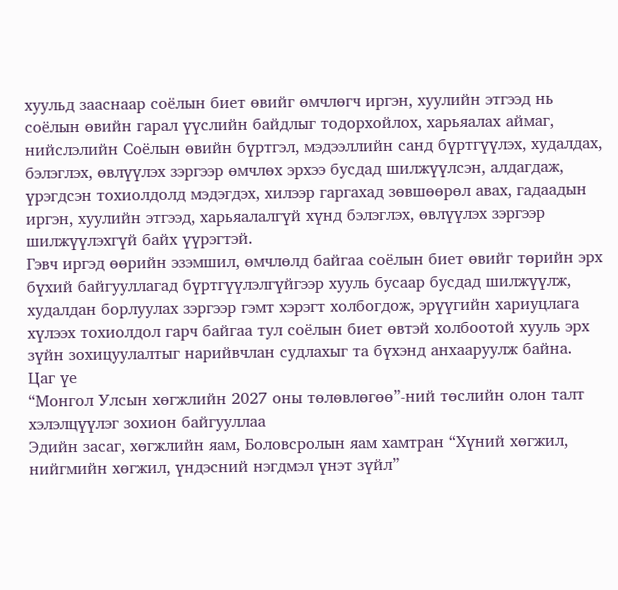хуульд зааснаар соёлын биет өвийг өмчлөгч иргэн, хуулийн этгээд нь соёлын өвийн гарал үүслийн байдлыг тодорхойлох, харьяалах аймаг, нийслэлийн Соёлын өвийн бүртгэл, мэдээллийн санд бүртгүүлэх, худалдах, бэлэглэх, өвлүүлэх зэргээр өмчлөх эрхээ бусдад шилжүүлсэн, алдагдаж, үрэгдсэн тохиолдолд мэдэгдэх, хилээр гаргахад зөвшөөрөл авах, гадаадын иргэн, хуулийн этгээд, харьяалалгүй хүнд бэлэглэх, өвлүүлэх зэргээр шилжүүлэхгүй байх үүрэгтэй.
Гэвч иргэд өөрийн эзэмшил, өмчлөлд байгаа соёлын биет өвийг төрийн эрх бүхий байгууллагад бүртгүүлэлгүйгээр хууль бусаар бусдад шилжүүлж, худалдан борлуулах зэргээр гэмт хэрэгт холбогдож, эрүүгийн хариуцлага хүлээх тохиолдол гарч байгаа тул соёлын биет өвтэй холбоотой хууль эрх зүйн зохицуулалтыг нарийвчлан судлахыг та бүхэнд анхааруулж байна.
Цаг үе
“Монгол Улсын хөгжлийн 2027 оны төлөвлөгөө”-ний төслийн олон талт хэлэлцүүлэг зохион байгууллаа
Эдийн засаг, хөгжлийн яам, Боловсролын яам хамтран “Хүний хөгжил, нийгмийн хөгжил, үндэсний нэгдмэл үнэт зүйл”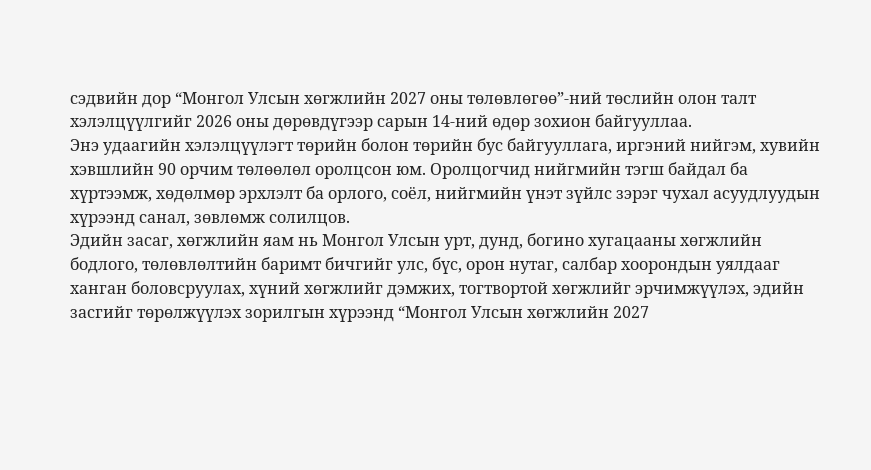сэдвийн дор “Монгол Улсын хөгжлийн 2027 оны төлөвлөгөө”-ний төслийн олон талт хэлэлцүүлгийг 2026 оны дөрөвдүгээр сарын 14-ний өдөр зохион байгууллаа.
Энэ удаагийн хэлэлцүүлэгт төрийн болон төрийн бус байгууллага, иргэний нийгэм, хувийн хэвшлийн 90 орчим төлөөлөл оролцсон юм. Оролцогчид нийгмийн тэгш байдал ба хүртээмж, хөдөлмөр эрхлэлт ба орлого, соёл, нийгмийн үнэт зүйлс зэрэг чухал асуудлуудын хүрээнд санал, зөвлөмж солилцов.
Эдийн засаг, хөгжлийн яам нь Монгол Улсын урт, дунд, богино хугацааны хөгжлийн бодлого, төлөвлөлтийн баримт бичгийг улс, бүс, орон нутаг, салбар хоорондын уялдааг ханган боловсруулах, хүний хөгжлийг дэмжих, тогтвортой хөгжлийг эрчимжүүлэх, эдийн засгийг төрөлжүүлэх зорилгын хүрээнд “Монгол Улсын хөгжлийн 2027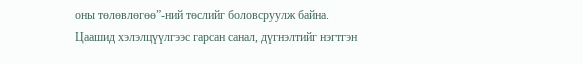оны төлөвлөгөө”-ний төслийг боловсруулж байна.
Цаашид хэлэлцүүлгээс гарсан санал, дүгнэлтийг нэгтгэн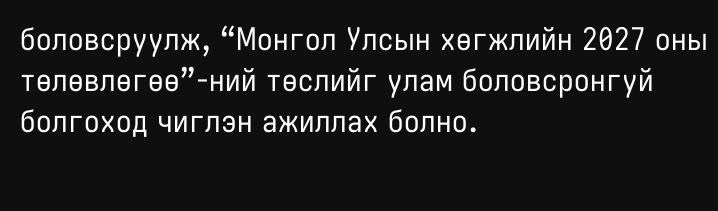боловсруулж, “Монгол Улсын хөгжлийн 2027 оны төлөвлөгөө”-ний төслийг улам боловсронгуй болгоход чиглэн ажиллах болно.